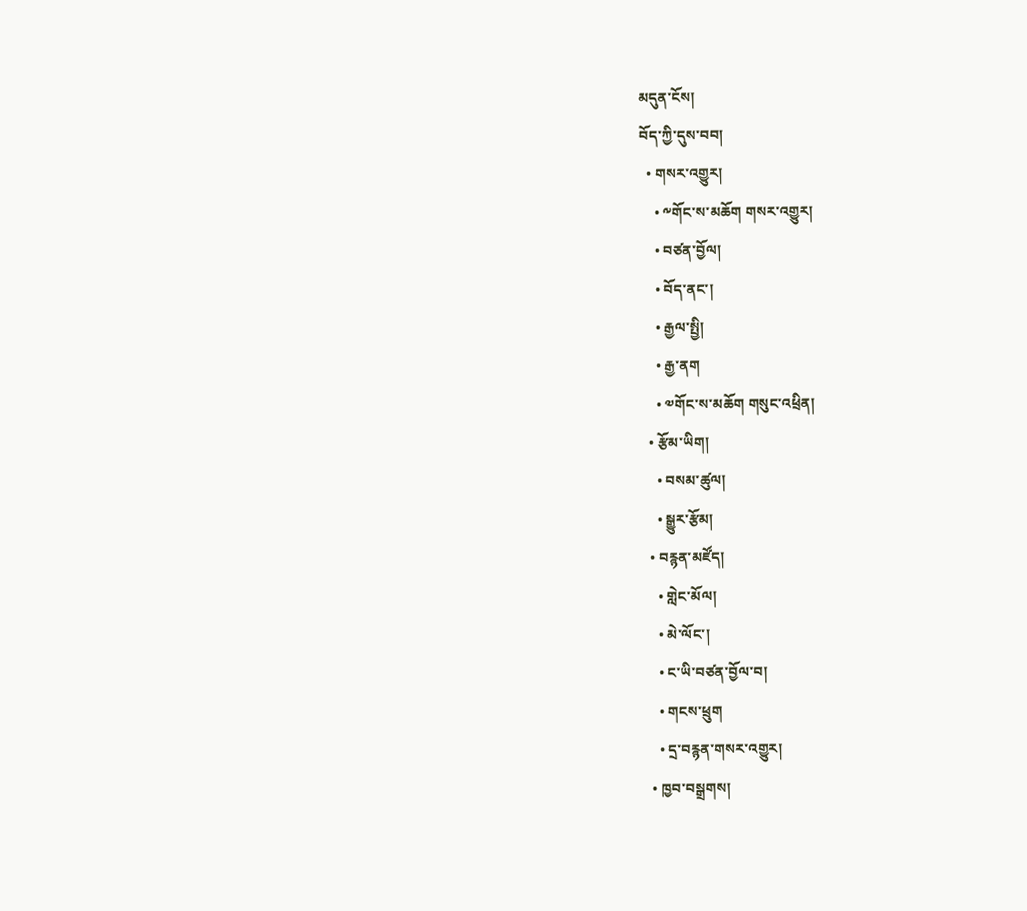མདུན་ངོས།
བོད་ཀྱི་དུས་བབ།
  • གསར་འགྱུར།
    • ༸གོང་ས་མཆོག གསར་འགྱུར།
    • བཙན་བྱོལ།
    • བོད་ནང་།
    • རྒྱལ་སྤྱི།
    • རྒྱ་ནག
    • ༧གོང་ས་མཆོག གསུང་འཕྲིན།
  • རྩོམ་ཡིག།
    • བསམ་ཚུལ།
    • སྒྱུར་རྩོམ།
  • བརྙན་མཛོད།
    • གླེང་མོལ།
    • མེ་ལོང་།
    • ང་ཡི་བཙན་བྱོལ་བ།
    • གངས་ཕྲུག
    • དྲ་བརྙན་གསར་འགྱུར།
  • ཁྱབ་བསྒྲགས།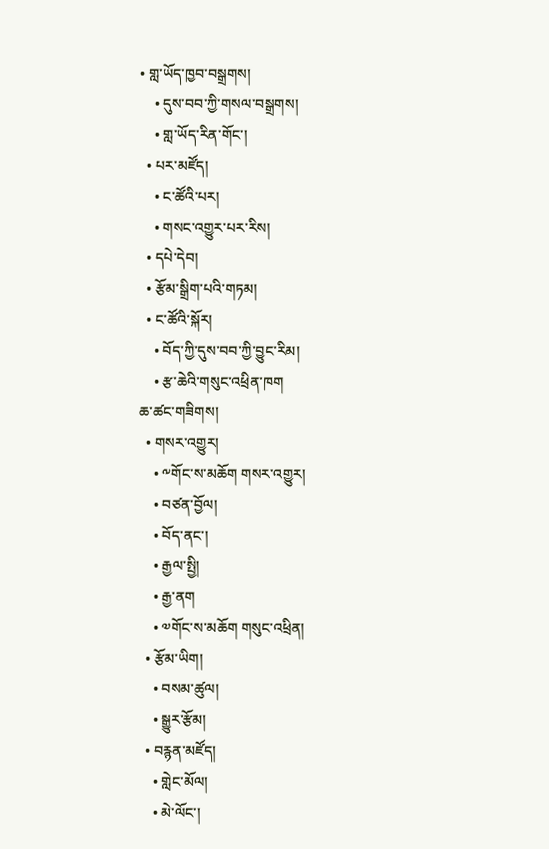• གླ་ཡོད་ཁྱབ་བསྒྲགས།
    • དུས་བབ་ཀྱི་གསལ་བསྒྲགས།
    • གླ་ཡོད་རིན་གོང་།
  • པར་མཛོད།
    • ང་ཚོའི་པར།
    • གསང་འགྱུར་པར་རིས།
  • དཔེ་དེབ།
  • རྩོམ་སྒྲིག་པའི་གཏམ།
  • ང་ཚོའི་སྐོར།
    • བོད་ཀྱི་དུས་བབ་ཀྱི་བྱུང་རིམ།
    • རྩ་ཆེའི་གསུང་འཕྲིན་ཁག
ཆ་ཚང་གཟིགས།
  • གསར་འགྱུར།
    • ༸གོང་ས་མཆོག གསར་འགྱུར།
    • བཙན་བྱོལ།
    • བོད་ནང་།
    • རྒྱལ་སྤྱི།
    • རྒྱ་ནག
    • ༧གོང་ས་མཆོག གསུང་འཕྲིན།
  • རྩོམ་ཡིག།
    • བསམ་ཚུལ།
    • སྒྱུར་རྩོམ།
  • བརྙན་མཛོད།
    • གླེང་མོལ།
    • མེ་ལོང་།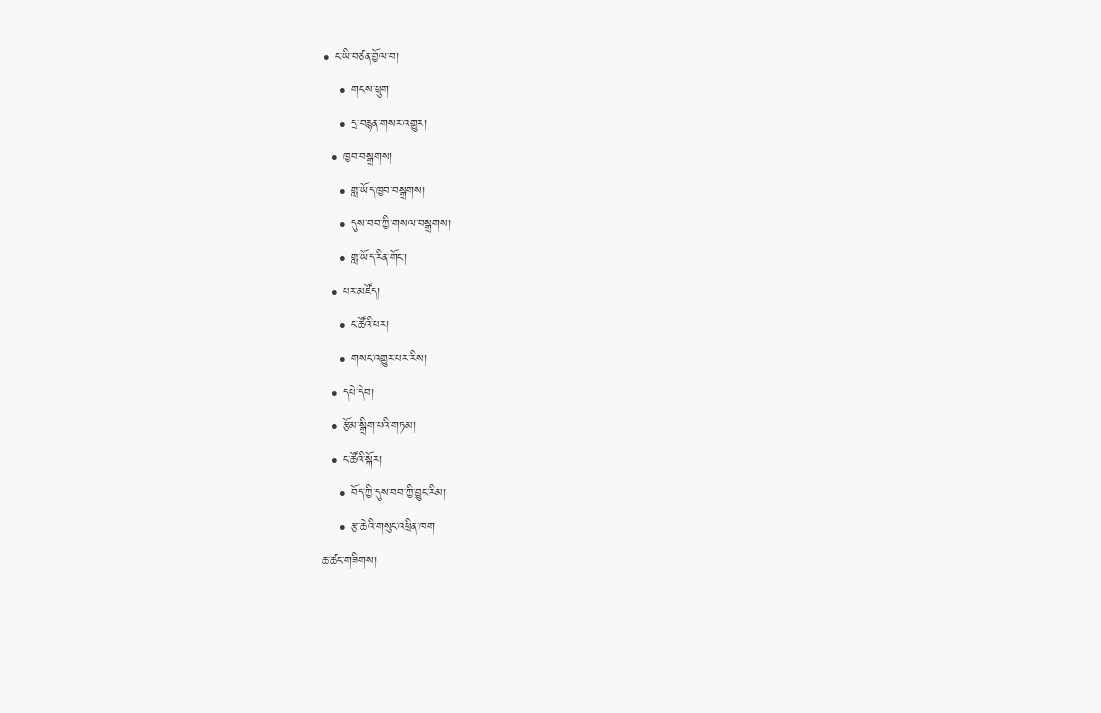• ང་ཡི་བཙན་བྱོལ་བ།
    • གངས་ཕྲུག
    • དྲ་བརྙན་གསར་འགྱུར།
  • ཁྱབ་བསྒྲགས།
    • གླ་ཡོད་ཁྱབ་བསྒྲགས།
    • དུས་བབ་ཀྱི་གསལ་བསྒྲགས།
    • གླ་ཡོད་རིན་གོང་།
  • པར་མཛོད།
    • ང་ཚོའི་པར།
    • གསང་འགྱུར་པར་རིས།
  • དཔེ་དེབ།
  • རྩོམ་སྒྲིག་པའི་གཏམ།
  • ང་ཚོའི་སྐོར།
    • བོད་ཀྱི་དུས་བབ་ཀྱི་བྱུང་རིམ།
    • རྩ་ཆེའི་གསུང་འཕྲིན་ཁག
ཆ་ཚང་གཟིགས།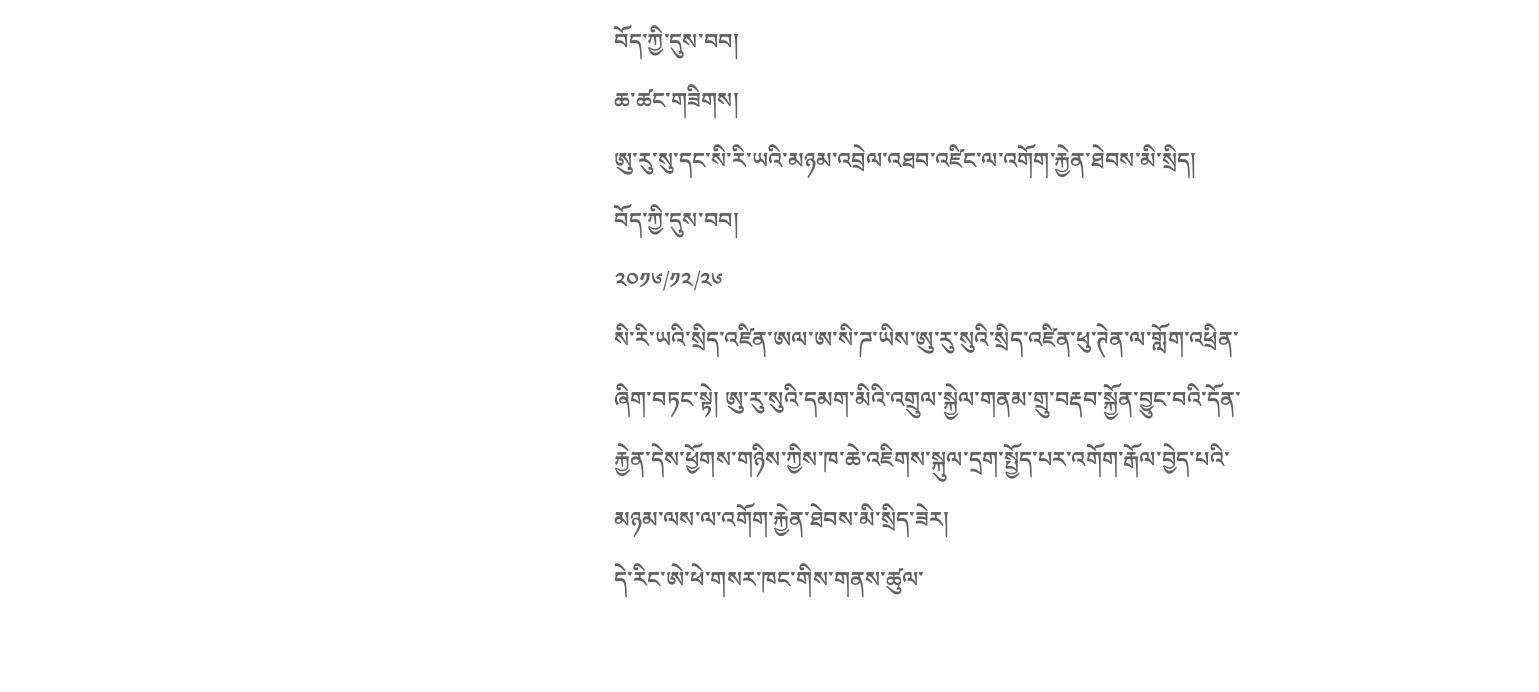བོད་ཀྱི་དུས་བབ།
ཆ་ཚང་གཟིགས།
ཨུ་རུ་སུ་དང་སི་རི་ཡའི་མཉམ་འབྲེལ་འཐབ་འཛིང་ལ་འགོག་རྐྱེན་ཐེབས་མི་སྲིད།
བོད་ཀྱི་དུས་བབ།
༢༠༡༦/༡༢/༢༦
སི་རི་ཡའི་སྲིད་འཛིན་ཨལ་ཨ་སི་ཌ་ཡིས་ཨུ་རུ་སུའི་སྲིད་འཛིན་ཕུ་ཊེན་ལ་གློག་འཕྲིན་ཞིག་བཏང་སྟེ། ཨུ་རུ་སུའི་དམག་མིའི་འགྲུལ་སྐྱེལ་གནམ་གྲུ་བརྡབ་སྐྱོན་བྱུང་བའི་དོན་རྐྱེན་དེས་ཕྱོགས་གཉིས་ཀྱིས་ཁ་ཆེ་འཇིགས་སྐུལ་དྲག་སྤྱོད་པར་འགོག་རྒོལ་བྱེད་པའི་མཉམ་ལས་ལ་འགོག་རྐྱེན་ཐེབས་མི་སྲིད་ཟེར།
དེ་རིང་ཨེ་ཕེ་གསར་ཁང་གིས་གནས་ཚུལ་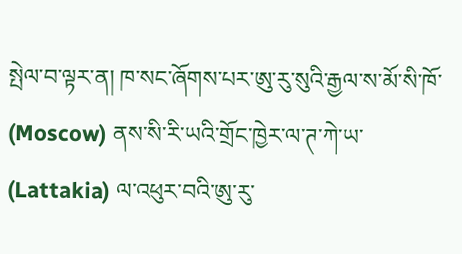སྤེལ་བ་ལྟར་ན། ཁ་སང་ཞོགས་པར་ཨུ་རུ་སུའི་རྒྱལ་ས་མོ་སི་ཁོ་ (Moscow) ནས་སི་རི་ཡའི་གྲོང་ཁྱེར་ལ་ཊ་ཀེ་ཡ་ (Lattakia) ལ་འཕུར་བའི་ཨུ་རུ་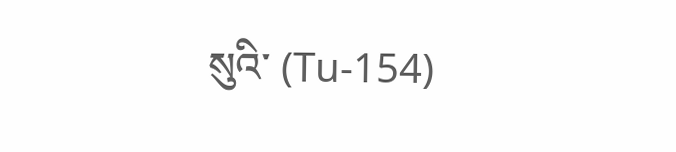སུའི་ (Tu-154)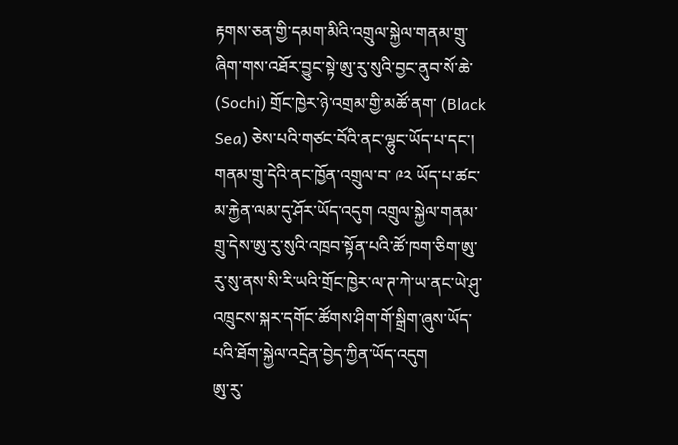རྟགས་ཅན་གྱི་དམག་མིའི་འགྲུལ་སྐྱེལ་གནམ་གྲུ་ཞིག་གས་འཐོར་བྱུང་སྟེ་ཨུ་རུ་སུའི་བྱང་ནུབ་སོ་ཆེ་ (Sochi) གྲོང་ཁྱེར་ཉེ་འགྲམ་གྱི་མཚོ་ནག་ (Black Sea) ཅེས་པའི་གཙང་བོའི་ནང་ལྷུང་ཡོད་པ་དང་། གནམ་གྲུ་དེའི་ནང་ཁྱོན་འགྲུལ་བ་ ༩༢ ཡོད་པ་ཚང་མ་རྐྱེན་ལམ་དུ་ཤོར་ཡོད་འདུག འགྲུལ་སྐྱེལ་གནམ་གྲུ་དེས་ཨུ་རུ་སུའི་འཁྲབ་སྟོན་པའི་ཚོ་ཁག་ཅིག་ཨུ་རུ་སུ་ནས་སི་རི་ཡའི་གྲོང་ཁྱེར་ལ་ཊ་ཀེ་ཡ་ནང་ཡེ་ཤུ་འཁྲུངས་སྐར་དགོང་ཚོགས་ཤིག་གོ་སྒྲིག་ཞུས་ཡོད་པའི་ཐོག་སྐྱེལ་འདྲེན་བྱེད་ཀྱིན་ཡོད་འདུག
ཨུ་རུ་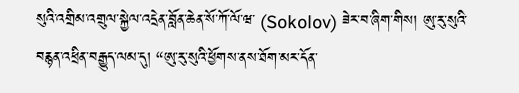སུའི་འགྲིམ་འགྲུལ་སྐྱེལ་འདྲེན་བློན་ཆེན་སོ་ཀོ་ལོ་ཝ་ (Sokolov) ཟེར་བ་ཞིག་གིས། ཨུ་རུ་སུའི་བརྙན་འཕྲིན་བརྒྱུད་ལམ་དུ། “ཨུ་རུ་སུའི་ཕྱོགས་ནས་ཐོག་མར་དོན་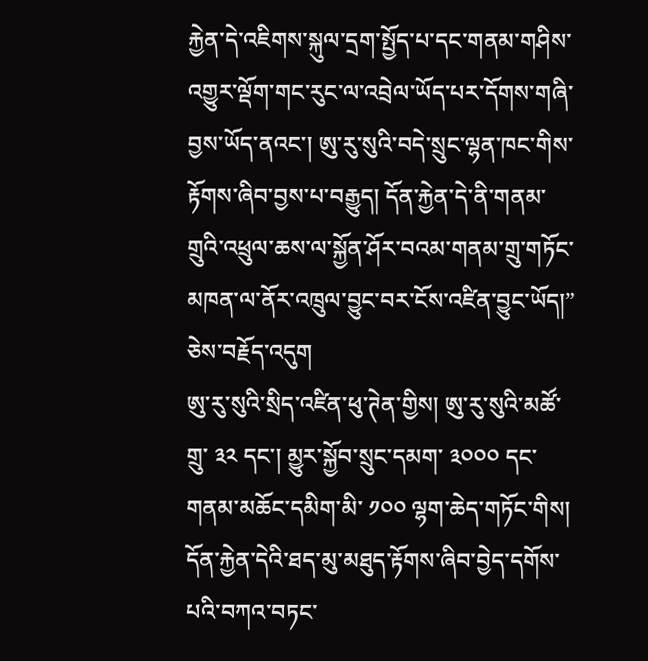རྐྱེན་དེ་འཇིགས་སྐུལ་དྲག་སྤྱོད་པ་དང་གནམ་གཤིས་འགྱུར་ལྡོག་གང་རུང་ལ་འབྲེལ་ཡོད་པར་དོགས་གཞི་བྱས་ཡོད་ནའང་། ཨུ་རུ་སུའི་བདེ་སྲུང་ལྷན་ཁང་གིས་རྟོགས་ཞིབ་བྱས་པ་བརྒྱུད། དོན་རྐྱེན་དེ་ནི་གནམ་གྲུའི་འཕྲུལ་ཆས་ལ་སྐྱོན་ཤོར་བའམ་གནམ་གྲུ་གཏོང་མཁན་ལ་ནོར་འཁྲུལ་བྱུང་བར་ངོས་འཛིན་བྱུང་ཡོད།” ཅེས་བརྗོད་འདུག
ཨུ་རུ་སུའི་སྲིད་འཛིན་ཕུ་ཊེན་གྱིས། ཨུ་རུ་སུའི་མཚོ་གྲུ་ ༣༢ དང་། མྱུར་སྐྱོབ་སྲུང་དམག་ ༣༠༠༠ དང་གནམ་མཆོང་དམིག་མི་ ༡༠༠ ལྷག་ཆེད་གཏོང་གིས། དོན་རྐྱེན་དེའི་ཐད་མུ་མཐུད་རྟོགས་ཞིབ་བྱེད་དགོས་པའི་བཀའ་བཏང་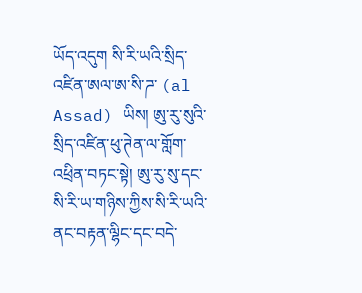ཡོད་འདུག སི་རི་ཡའི་སྲིད་འཛིན་ཨལ་ཨ་སི་ཌ་ (al Assad) ཡིས། ཨུ་རུ་སུའི་སྲིད་འཛིན་ཕུ་ཊེན་ལ་གློག་འཕྲིན་བཏང་སྟེ། ཨུ་རུ་སུ་དང་སི་རི་ཡ་གཉིས་ཀྱིས་སི་རི་ཡའི་ནང་བརྟན་ལྷིང་དང་བདེ་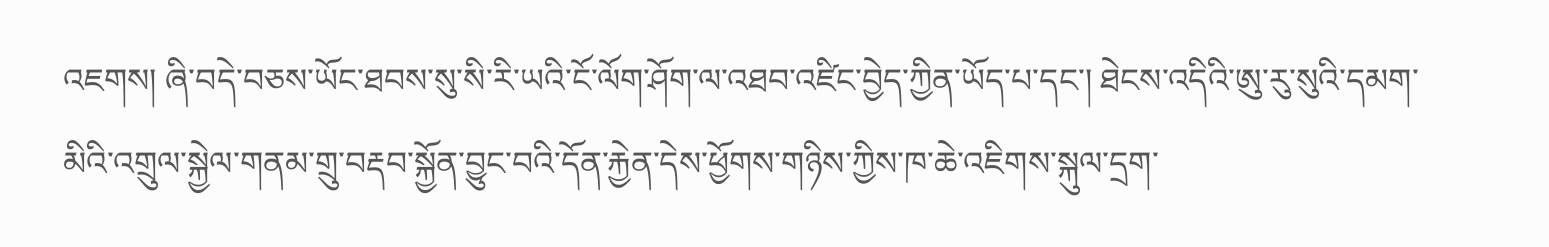འཇགས། ཞི་བདེ་བཅས་ཡོང་ཐབས་སུ་སི་རི་ཡའི་ངོ་ལོག་ཤོག་ལ་འཐབ་འཛིང་བྱེད་ཀྱིན་ཡོད་པ་དང་། ཐེངས་འདིའི་ཨུ་རུ་སུའི་དམག་མིའི་འགྲུལ་སྐྱེལ་གནམ་གྲུ་བརྡབ་སྐྱོན་བྱུང་བའི་དོན་རྐྱེན་དེས་ཕྱོགས་གཉིས་ཀྱིས་ཁ་ཆེ་འཇིགས་སྐུལ་དྲག་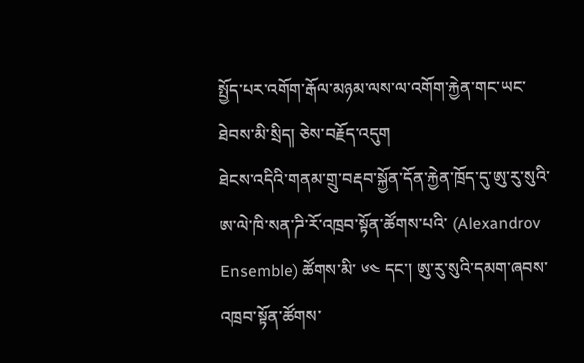སྤྱོད་པར་འགོག་རྒོལ་མཉམ་ལས་ལ་འགོག་རྐྱེན་གང་ཡང་ཐེབས་མི་སྲིད། ཅེས་བརྗོད་འདུག
ཐེངས་འདིའི་གནམ་གྲུ་བརྡབ་སྐྱོན་དོན་རྐྱེན་ཁྲོད་དུ་ཨུ་རུ་སུའི་ཨ་ལེ་ཁི་སན་ཌི་རོ་འཁྲབ་སྟོན་ཚོགས་པའི་ (Alexandrov Ensemble) ཚོགས་མི་ ༦༤ དང་། ཨུ་རུ་སུའི་དམག་ཞབས་འཁྲབ་སྟོན་ཚོགས་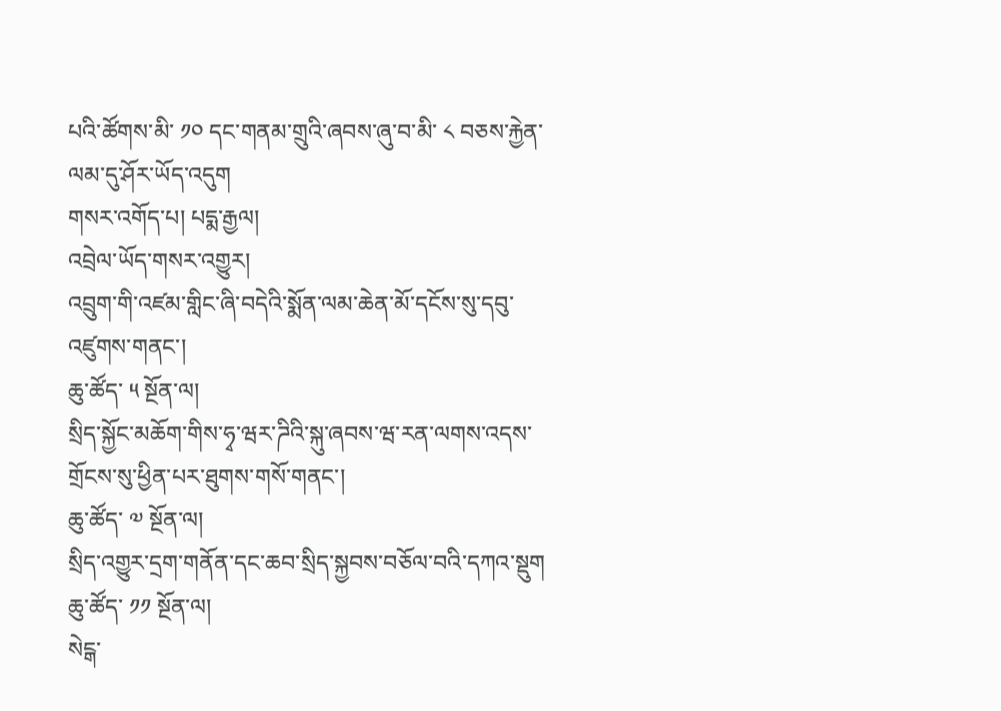པའི་ཚོགས་མི་ ༡༠ དང་གནམ་གྲུའི་ཞབས་ཞུ་བ་མི་ ༨ བཅས་རྐྱེན་ལམ་དུ་ཤོར་ཡོད་འདུག
གསར་འགོད་པ། པདྨ་རྒྱལ།
འབྲེལ་ཡོད་གསར་འགྱུར།
འབྲུག་གི་འཛམ་གླིང་ཞི་བདེའི་སྨོན་ལམ་ཆེན་མོ་དངོས་སུ་དབུ་འཛུགས་གནང་།
ཆུ་ཚོད་ ༥ སྔོན་ལ།
སྲིད་སྐྱོང་མཆོག་གིས་ཧྭ་ཝར་ཌིའི་སྐུ་ཞབས་ཝ་རན་ལགས་འདས་གྲོངས་སུ་ཕྱིན་པར་ཐུགས་གསོ་གནང་།
ཆུ་ཚོད་ ༧ སྔོན་ལ།
སྲིད་འགྱུར་དྲག་གནོན་དང་ཆབ་སྲིད་སྐྱབས་བཅོལ་བའི་དཀའ་སྡུག
ཆུ་ཚོད་ ༡༡ སྔོན་ལ།
སེངྒ་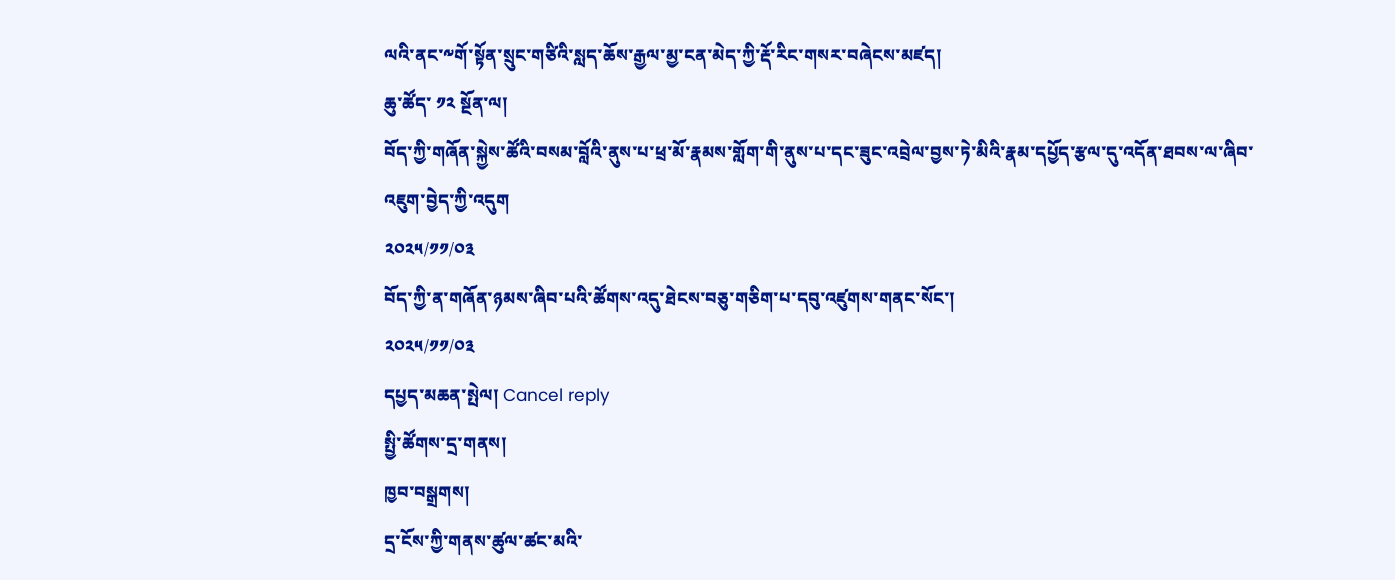ལའི་ནང་༸གོ་སྟོན་སྲུང་གཙིའི་སླད་ཆོས་རྒྱལ་མྱ་ངན་མེད་ཀྱི་རྡོ་རིང་གསར་བཞེངས་མཛད།
ཆུ་ཚོད་ ༡༢ སྔོན་ལ།
བོད་ཀྱི་གཞོན་སྐྱེས་ཚོའི་བསམ་བློའི་ནུས་པ་ཕྲ་མོ་རྣམས་གློག་གི་ནུས་པ་དང་ཟུང་འབྲེལ་བྱས་ཏེ་མིའི་རྣམ་དཔྱོད་རྩལ་དུ་འདོན་ཐབས་ལ་ཞིབ་འཇུག་བྱེད་ཀྱི་འདུག
༢༠༢༥/༡༡/༠༣
བོད་ཀྱི་ན་གཞོན་ཉམས་ཞིབ་པའི་ཚོགས་འདུ་ཐེངས་བཅུ་གཅིག་པ་དབུ་འཛུགས་གནང་སོང་།
༢༠༢༥/༡༡/༠༣
དཔྱད་མཆན་སྤེལ། Cancel reply
སྤྱི་ཚོགས་དྲ་གནས།
ཁྱབ་བསྒྲགས།
དྲ་ངོས་ཀྱི་གནས་ཚུལ་ཚང་མའི་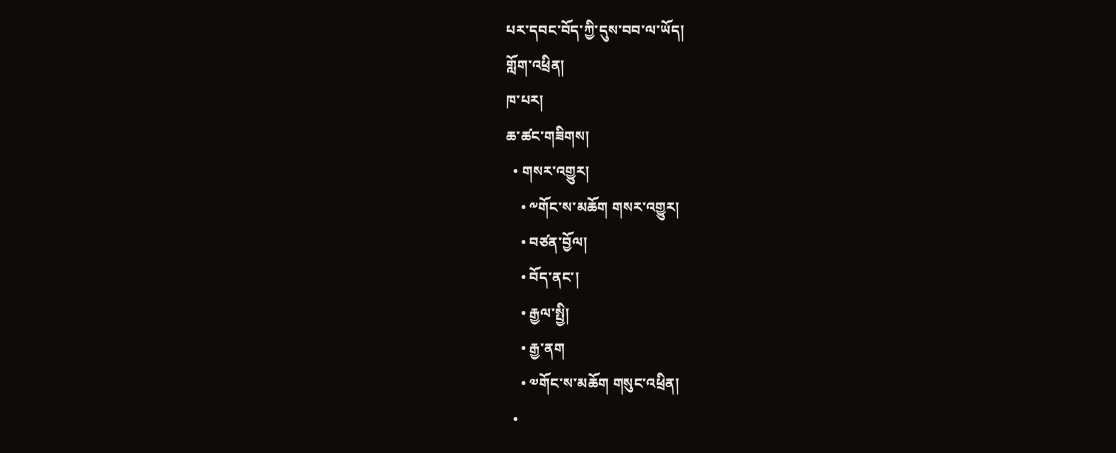པར་དབང་བོད་ཀྱི་དུས་བབ་ལ་ཡོད།
གློག་འཕྲིན།
ཁ་པར།
ཆ་ཚང་གཟིགས།
  • གསར་འགྱུར།
    • ༸གོང་ས་མཆོག གསར་འགྱུར།
    • བཙན་བྱོལ།
    • བོད་ནང་།
    • རྒྱལ་སྤྱི།
    • རྒྱ་ནག
    • ༧གོང་ས་མཆོག གསུང་འཕྲིན།
  •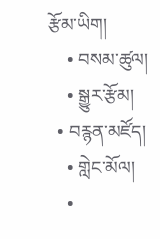རྩོམ་ཡིག།
    • བསམ་ཚུལ།
    • སྒྱུར་རྩོམ།
  • བརྙན་མཛོད།
    • གླེང་མོལ།
    •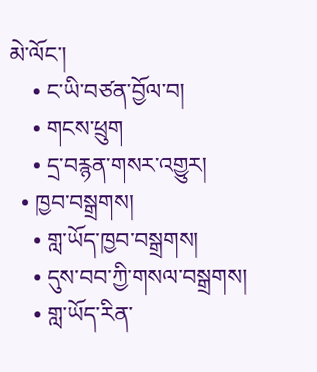མེ་ལོང་།
    • ང་ཡི་བཙན་བྱོལ་བ།
    • གངས་ཕྲུག
    • དྲ་བརྙན་གསར་འགྱུར།
  • ཁྱབ་བསྒྲགས།
    • གླ་ཡོད་ཁྱབ་བསྒྲགས།
    • དུས་བབ་ཀྱི་གསལ་བསྒྲགས།
    • གླ་ཡོད་རིན་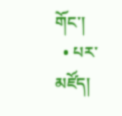གོང་།
  • པར་མཛོད།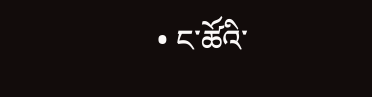• ང་ཚོའི་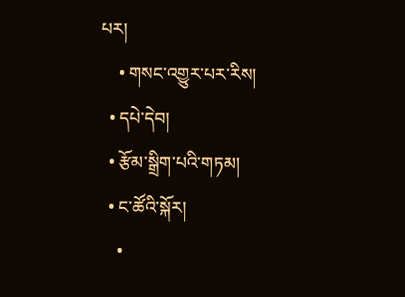པར།
    • གསང་འགྱུར་པར་རིས།
  • དཔེ་དེབ།
  • རྩོམ་སྒྲིག་པའི་གཏམ།
  • ང་ཚོའི་སྐོར།
    •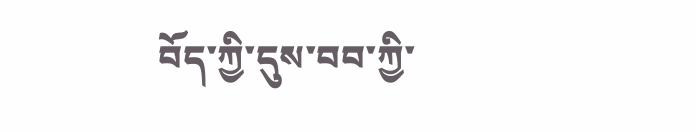བོད་ཀྱི་དུས་བབ་ཀྱི་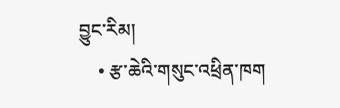བྱུང་རིམ།
    • རྩ་ཆེའི་གསུང་འཕྲིན་ཁག